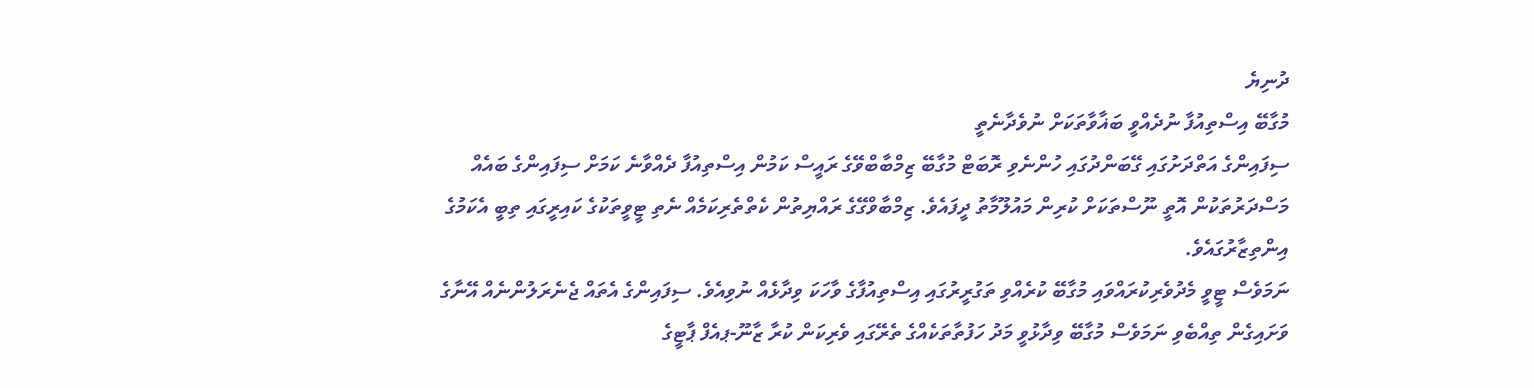ދުނިޔެ
މުގާބޭ އިސްތިއުފާ ނުދެއްވީ ބަޣާވާތަކަށް ނުވެދާނެތީ
ސިފައިންގެ އަތްދަށުގައި ގޭބަންދުގައި ހުންނެވި ރޮބަޓް މުގާބޭ ޒިމްބާބްވޭގެ ރައީސް ކަމުން އިސްތިއުފާ ދެއްވާނެ ކަމަށް ސިފައިންގެ ބައެއް މަސްދަރުތަކުން އޮތީ ނޫސްތަކަށް ކުރިން މައުލޫމާތު ދީފައެވެ. ޒިމްބާވްގޭގެ ރައްޔިތުން ކެތްތެރިކަމެއް ނެތި ޓީވީތަކުގެ ކައިރީގައި ތިބީ އެކަމުގެ އިންތިޒާރުގައެވެ.
ނަމަވެސް ޓީވީ މެދުވެރިކުރައްވައި މުގާބޭ ކުރެއްވި ތަގުރީރުގައި އިސްތިއުފާގެ ވާހަކަ ވިދާޅެއް ނުވިއެވެ. ސިފައިންގެ އެތައް ޖެނެރަލުންނެއް އޭނާގެ ވަށައިގެން ތިއްބެވި ނަމަވެސް މުގާބޭ ވިދާޅުވީ މަދު ހަފުތާތަކެއްގެ ތެރޭގައި ވެރިކަން ކުރާ ޒާނޫ-ޕއެފް ޕާޓީގެ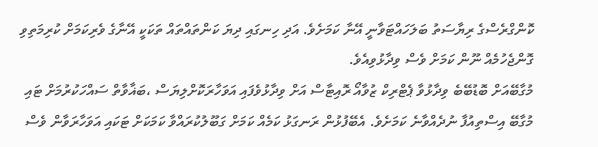ކޮންގްރެސްގެ ރިޔާސަތު ބަލަހައްޓަވާނީ އޭނާ ކަމަށެވެ. އަދި ހިނގައި ދިޔަ ކަންތައްތައް ތަކަކީ އޭނާގެ ވެރިކަމަށް ކުރިމަތިވި ގޮންޖެހުމެއް ނޫން ކަމަށް ވެސް ވިދާޅުވިއެވެ.
މުގާބޭއަށް ބޮޑުބޭބެ ވިދާޅުވާ ޕެޓްރިކް ޒުވާއޯ ރޮއިޓާސް އަށް ވިދާޅުވެފައި އަވަހާރަކޮށްލިޔަސް ،ބަޣާވާތް ސައްހަކުރުމަށް ޓައި މުގާބޭ އިސްތިއުފާ ނުދެއްވާނެ ކަމަށެވެ. އެބޭފުޅުން ރަނގަޅު ކަމެއް ކަމަށް ގަބޫލުކުރައްވާ ކަމަކަށް ޓަކައި އަވަހާރަވާން ވެސް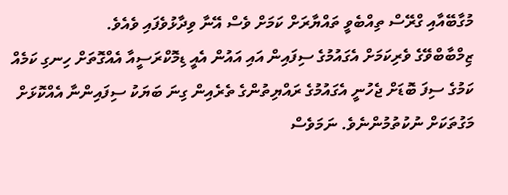މުގާބޭއާއި ގްރޭސް ތިއްބެވީ ތައްޔާރަށް ކަމަށް ވެސް އޭނާ ވިދާޅުވެފައި ވެއެވެ.
ޒިމްބާބްވޭގެ ވެރިކަމަށް އެގައުމުގެ ސިފައިން އައި އައުން އެއީ ޑިމޮކްރަސީއާ އެއްގޮތަށް ހިނގި ކަމެއް ކަމުގެ ސިފަ ބޮޑަށް ޖެހުނީ އެގައުމުގެ ރައްޔިތުންގެ ތެރެއިން ގިނަ ބަޔަކު ސިފައިންނާ އެއްކޮޅަށް މަގުތަކަށް ނުކުތުމުންނެވެ. ނަމަވެސް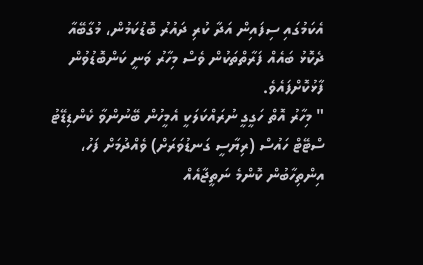އެކަމުގައި ސިފައިން އަދާ ކުރި ދައުރު ބޮޑުކަމުން، މުގާބޭއާ ދެކޮޅު ބައެއް ފަރާތްތަކުން ވެސް މިހާރު ވަނީ ކަންބޮޑުވުން ފާޅުކޮށްފައެވެ.
" މިހާރު އޮތް ހަގީގީ ނުރައްކަލަކީ އެމީހުން ބޭނުންވާ ކެންޑިޑޭޓު ސްޓޭޓް ހައުސް (ރިޔާސީ ގަނޑުވަރަށް) ވެއްދުމަށް ފަހު، އިންތިހާބުން ކޮންމެ ނަތީޖާއެއް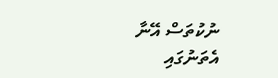ނުކުތަސް އޭނާ އެތަނުގައި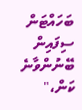ބަހައްޓަން ސިފައިން ބޭނުންވާނެ ކަން،"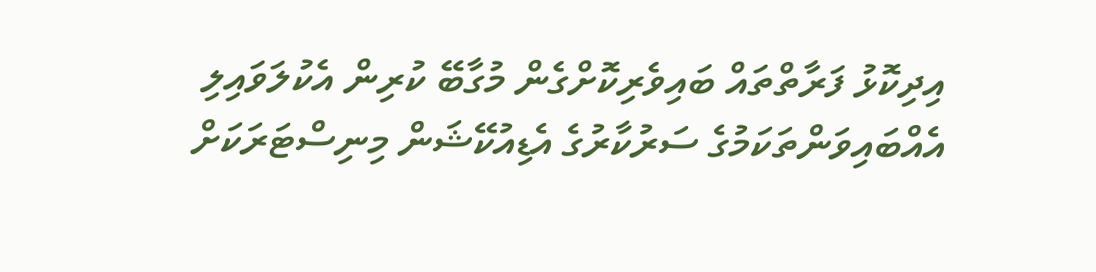އިދިކޮޅު ފަރާތްތައް ބައިވެރިކޮށްގެން މުގާބޭ ކުރިން އެކުލަވައިލި އެއްބައިވަންތަކަމުގެ ސަރުކާރުގެ އެޑިއުކޭޝަން މިނިސްޓަރަކަށް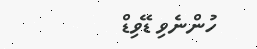ހުންނެވި ޑޭވިޑް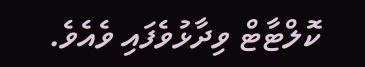ކޮލްޓާޓް ވިދާޅުވެފައި ވެއެވެ.